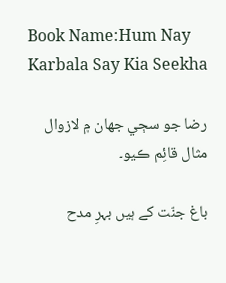Book Name:Hum Nay Karbala Say Kia Seekha

رضا جو سڄي جھان ۾ لازوال مثال قائِم ڪيو۔

باغ جنّت کے ہیں بہرِ مدح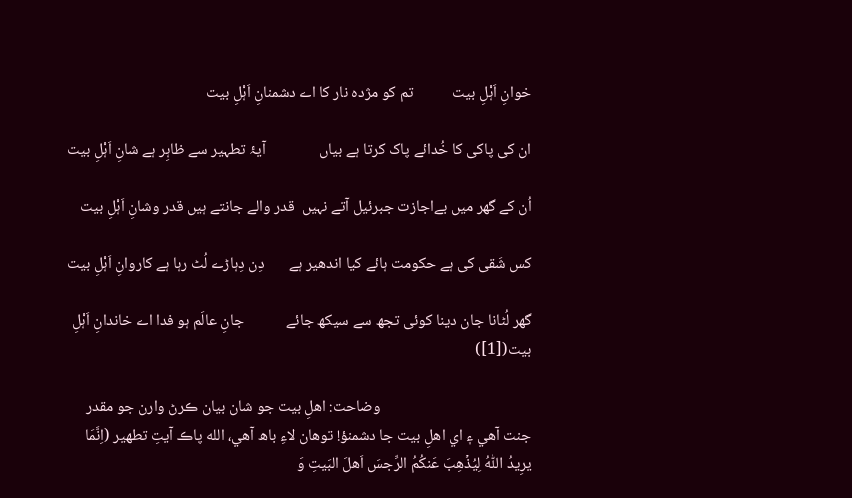خوانِ اَہْلِ بیت           تم کو مژدہ نار کا اے دشمنانِ اَہْلِ بیت

ان کی پاکی کا خُدائے پاک کرتا ہے بیاں               آیۂ تطہیر سے ظاہِر ہے شانِ اَہْلِ بیت

اُن کے گھر میں بےاجازت جبرئیل آتے نہیں  قدر والے جانتے ہیں قدر وشانِ اَہْلِ بیت

کس شَقی کی ہے حکومت ہائے کیا اندھیر ہے       دِن دِہاڑے لُٹ رہا ہے کاروانِ اَہْلِ بیت

گھر لُٹانا جان دینا کوئی تجھ سے سیکھ جائے            جانِ عالَم ہو فدا اے خاندانِ اَہْلِ بیت([1])

                                           وضاحت: اهلِ بيت جو شان بيان ڪرڻ وارن جو مقدر جنت آهي ۽ اي اهلِ بيت جا دشمنؤ! توهان لاءِ باھ آهي، الله پاڪ آيتِ تطهير (اِنَّمَا يرِيدُ اللّٰهُ لِيُذۡهِبَ عَنكُمُ الرِّجسَ اَهلَ البَيتِ وَ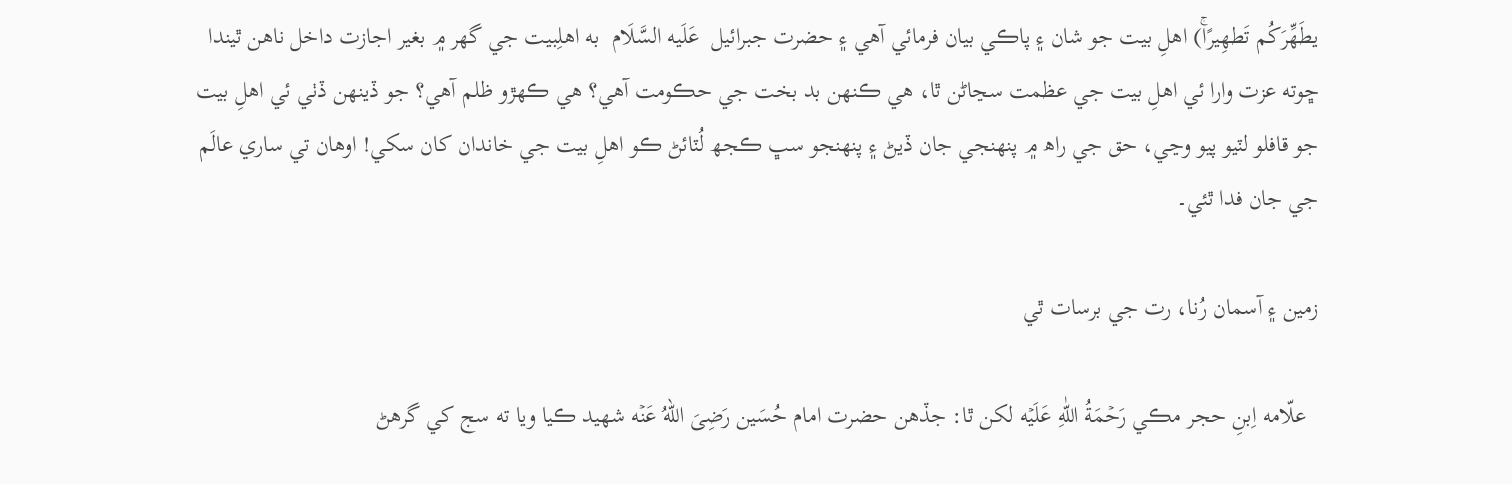يطَهِّرَكُم تَطهِيرًاۚ) اهلِ بيت جو شان ۽ پاڪي بيان فرمائي آهي ۽ حضرت جبرائيل  عَلَيه السَّلَام  به اهلِبيت جي گھر ۾ بغير اجازت داخل ناهن ٿيندا ڇوته عزت وارا ئي اهلِ بيت جي عظمت سڃاڻن ٿا، هي ڪنهن بد بخت جي حڪومت آهي؟ هي ڪهڙو ظلم آهي؟ جو ڏينهن ڏٺي ئي اهلِ بيت جو قافلو لٽيو پيو وڃي، حق جي راھ ۾ پنهنجي جان ڏيڻ ۽ پنهنجو سڀ ڪجھ لُٽائڻ ڪو اهلِ بيت جي خاندان کان سکي! اوهان تي ساري عالَم جي جان فدا ٿئي۔

زمين ۽ آسمان رُنا، رت جي برسات ٿي

  علّامه اِبنِ حجر مڪي رَحۡمَةُ اللّٰهِ عَلَيۡه لکن ٿا: جڏهن حضرت امام حُسَين رَضِىَ اللهُ عَنۡه شهيد ڪيا ويا ته سج کي گرهڻ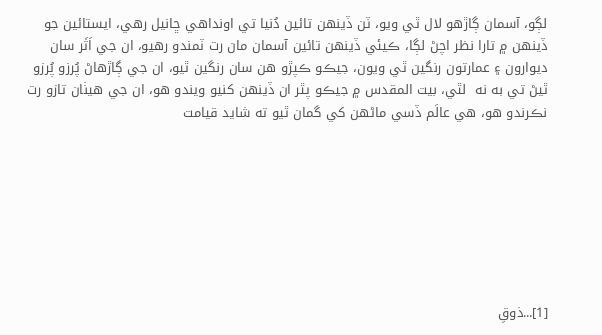لڳو، آسمان ڳاڙهو لال ٿي ويو، ٽن ڏينهن تائين دُنيا تي اونداھي ڇانيل رهي، ايستائين جو ڏينهن ۾ تارا نظر اچڻ لڳا، ڪيئي ڏينهن تائين آسمان مان رت ٽمندو رهيو، ان جي اَثَر سان ديوارون ۽ عمارتون رنگين ٿي ويون، جيڪو ڪپڙو هن سان رنگين ٿيو، ان جي ڳاڙهاڻ پُرزو پُرزو ٿيڻ تي به نه  لٿي، بيت المقدس ۾ جيڪو پٿر ان ڏينهن کنيو ويندو هو، ان جي هيٺان تازو رت نڪرندو هو، هي عالَم ڏسي ماڻهن کي گمان ٿيو ته شايد قيامت








[1]...ذوقِ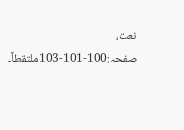نعت، صفحہ:100-101-103ملتقطاً۔